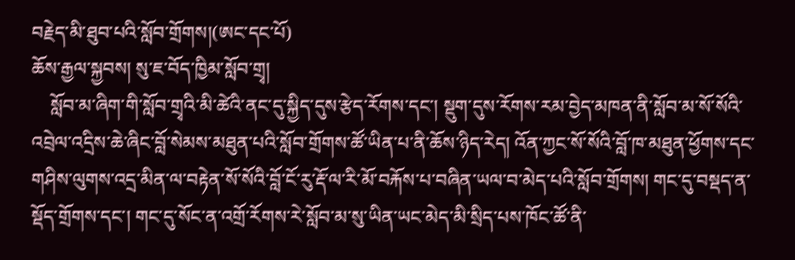བརྗེད་མི་ཐུབ་པའི་སློབ་གྲོགས།(ཨང་དང་པོ)
ཆོས་རྒྱལ་སྐྱབས། སུ་ཇ་བོད་ཁྱིམ་སློབ་གྲྭ།
    སློབ་མ་ཞིག་གི་སློབ་གྲྭའི་མི་ཚེའི་ནང་དུ་སྐྱིད་དུས་རྩེད་རོགས་དང་། སྡུག་དུས་རོགས་རམ་བྱེད་མཁན་ནི་སློབ་མ་སོ་སོའི་འབྲེལ་འདྲིས་ཆེ་ཞིང་བློ་སེམས་མཐུན་པའི་སློབ་གྲོགས་ཚོ་ཡིན་པ་ནི་ཆོས་ཉིད་རེད། འོན་ཀྱང་སོ་སོའི་བློ་ཁ་མཐུན་ཕྱོགས་དང་གཤིས་ལུགས་འདྲ་མིན་ལ་བརྟེན་སོ་སོའི་བློ་ངོ་རུ་རྡོ་ལ་རི་མོ་བརྐོས་པ་བཞིན་ཡལ་བ་མེད་པའི་སློབ་གྲོགས། གང་དུ་བསྡད་ན་སྡོད་གྲོགས་དང་། གང་དུ་སོང་ན་འགྲོ་རོགས་རེ་སློབ་མ་སུ་ཡིན་ཡང་མེད་མི་སྲིད་པས་ཁོང་ཚོ་ནི་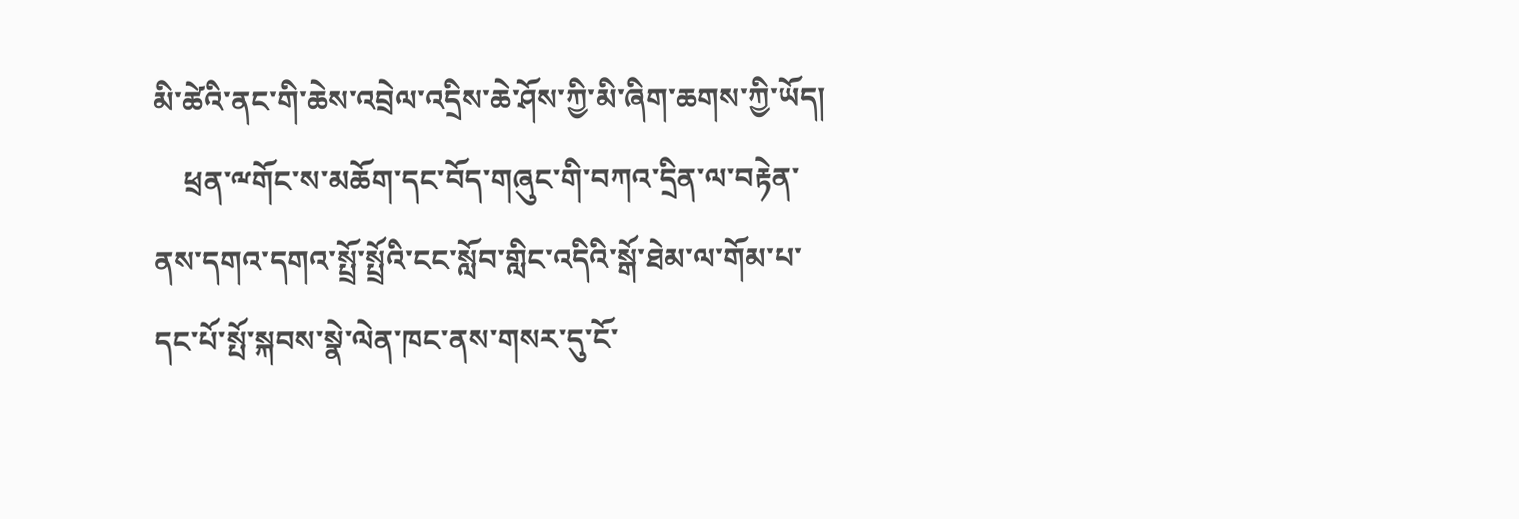མི་ཚེའི་ནང་གི་ཆེས་འབྲེལ་འདྲིས་ཆེ་ཤོས་ཀྱི་མི་ཞིག་ཆགས་ཀྱི་ཡོད།
    ཕྲན་ྋགོང་ས་མཆོག་དང་བོད་གཞུང་གི་བཀའ་དྲིན་ལ་བརྟེན་ནས་དགའ་དགའ་སྤྲོ་སྤྲོའི་ངང་སློབ་གླིང་འདིའི་སྒོ་ཐེམ་ལ་གོམ་པ་དང་པོ་སྤོ་སྐབས་སྣེ་ལེན་ཁང་ནས་གསར་དུ་ངོ་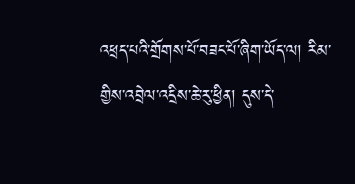འཕྲད་པའི་གྲོགས་པོ་བཟང་པོ་ཞིག་ཡོད་ལ། རིམ་གྱིས་འབྲེལ་འདྲིས་ཆེ་རུ་ཕྱིན། དུས་དེ་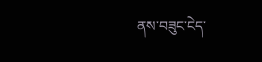ནས་བཟུང་ངེད་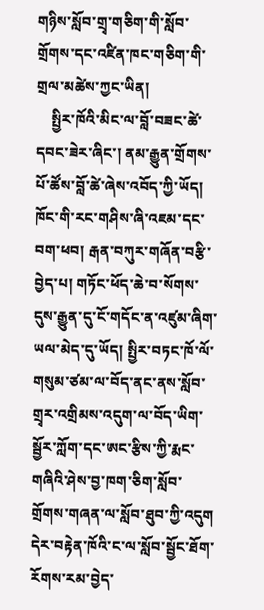གཉིས་སློབ་གྲྭ་གཅིག་གི་སློབ་གྲོགས་དང་འཛིན་ཁང་གཅིག་གི་གྲལ་མཚེས་ཀྱང་ཡིན།
    སྤྱིར་ཁོའི་མིང་ལ་བློ་བཟང་ཚེ་དབང་ཟེར་ཞིང་། ནམ་རྒྱུན་གྲོགས་པོ་ཚོས་བློ་ཚེ་ཞེས་འབོད་ཀྱི་ཡོད། ཁོང་གི་རང་གཤིས་ཞི་འཇམ་དང་བག་ཕབ། རྒན་བཀུར་གཞོན་བརྩི་བྱེད་པ། གཏོང་ཕོད་ཆེ་བ་སོགས་དུས་རྒྱུན་དུ་ངོ་གདོང་ན་འཛུམ་ཞིག་ཡལ་མེད་དུ་ཡོད། སྤྱིར་བཏང་ཁོ་ལོ་གསུམ་ཙམ་ལ་བོད་ནང་ནས་སློབ་གྲྭར་འགྲིམས་འདུག་ལ་བོད་ཡིག་སྦྱོར་ཀློག་དང་ཨང་རྩིས་ཀྱི་རྨང་གཞིའི་ཤེས་བྱ་ཁག་ཅིག་སློབ་གྲོགས་གཞན་ལ་སློབ་ཐུབ་ཀྱི་འདུག དེར་བརྟེན་ཁོའི་ང་ལ་སློབ་སྦྱོང་ཐོག་རོགས་རམ་བྱེད་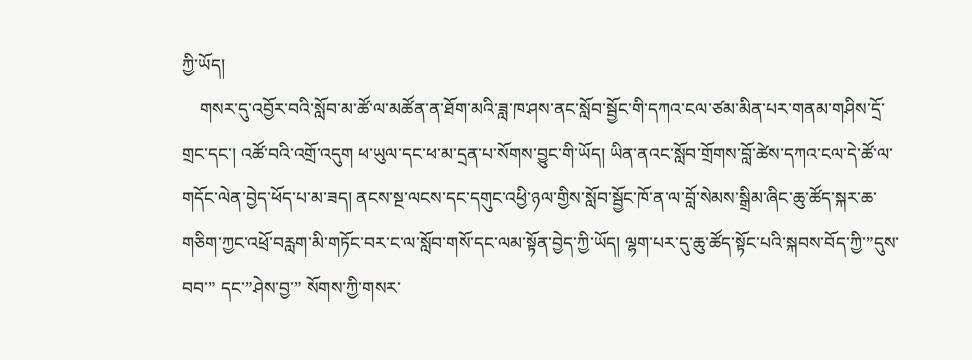ཀྱི་ཡོད།
    གསར་དུ་འབྱོར་བའི་སློབ་མ་ཚོ་ལ་མཚོན་ན་ཐོག་མའི་ཟླ་ཁ་ཤས་ནང་སློབ་སྦྱོང་གི་དཀའ་ངལ་ཙམ་མིན་པར་གནམ་གཤིས་དྲོ་གྲང་དང་། འཚོ་བའི་འགྲོ་འདུག ཕ་ཡུལ་དང་ཕ་མ་དྲན་པ་སོགས་བྱུང་གི་ཡོད། ཡིན་ནའང་སློབ་གྲོགས་བློ་ཚེས་དཀའ་ངལ་དེ་ཚོ་ལ་གདོང་ལེན་བྱེད་ཕོད་པ་མ་ཟད། ནངས་སྔ་ལངས་དང་དགུང་འཕྱི་ཉལ་གྱིས་སློབ་སྦྱོང་ཁོ་ན་ལ་བློ་སེམས་སྒྲིམ་ཞིང་ཆུ་ཚོད་སྐར་ཆ་གཅིག་ཀྱང་འཕྲོ་བརླག་མི་གཏོང་བར་ང་ལ་སློབ་གསོ་དང་ལམ་སྟོན་བྱེད་ཀྱི་ཡོད། ལྷག་པར་དུ་ཆུ་ཚོད་སྟོང་པའི་སྐབས་བོད་ཀྱི་”དུས་བབ་” དང་”ཤེས་བྱ་” སོགས་ཀྱི་གསར་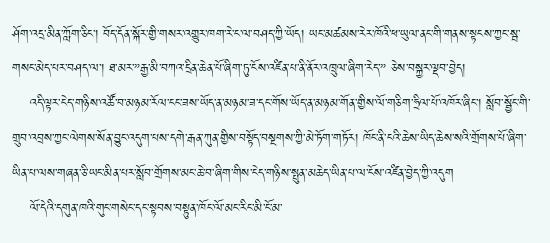ཤོག་འདྲ་མིན་ཀློག་ཅིང་། བོད་དོན་སྐོར་གྱི་གསར་འགྱུར་ཁག་རེ་ང་ལ་བཤད་ཀྱི་ཡོད། ཡང་མཚམས་རེར་ཁོའི་ཕ་ཡུལ་ནང་གི་གནས་སྟངས་ཀྱང་སྦ་གསང་མེད་པར་བཤད་ལ་། ཐ་མར་”རྒྱ་མི་བཀའ་དྲིན་ཆེན་པོ་ཞིག་ཏུ་ངོས་འཛིན་པ་ནི་ནོར་འཁྲུལ་ཞིག་རེད་” ཅེས་བསྐྱར་ལྡབ་བྱེད།
    འདི་ལྟར་ངེད་གཉིས་འཚོ་བ་མཉམ་རོལ་ངང་ཟས་ཡོད་ན་མཉམ་ཟ་དང་གོས་ཡོད་ན་མཉམ་གོན་གྱིས་ལོ་གཅིག་ཧྲིལ་པོ་འཁོར་ཞིང་། སློབ་སྦྱོང་གི་གྲུབ་འབྲས་ཀྱང་ལེགས་སོན་བྱུང་འདུག་པས་དགེ་རྒན་ཀུན་གྱིས་བསྟོད་བསྔགས་ཀྱི་མེ་ཏོག་གཏོར། ཁོང་ནི་ངའི་ཆེས་ཡིད་ཆེས་སའི་གྲོགས་པོ་ཞིག་ཡིན་པ་ལས་གཞན་ཅི་ཡང་མིན་པར་སློབ་གྲོགས་མང་ཆེ་བ་ཞིག་གིས་ངེད་གཉིས་སྤུན་མཆེད་ཡིན་པ་ལ་ངོས་འཛིན་བྱེད་ཀྱི་འདུག
    ལོ་དེའི་དགུན་ཁའི་གུང་གསེང་དང་སྟབས་བསྟུན་ཁོང་ལོ་མང་རིང་མི་ངོ་མ་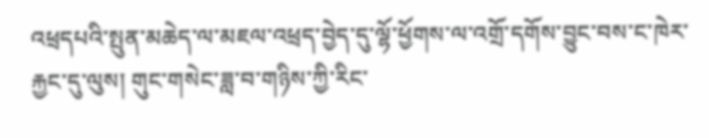འཕྲདཔའི་སྤུན་མཆེད་ལ་མཇལ་འཕྲད་བྱེད་དུ་ལྷོ་ཕྱོགས་ལ་འགྲོ་དགོས་བྱུང་བས་ང་ཁེར་རྐྱང་དུ་ལུས། གུང་གསེང་ཟླ་བ་གཉིས་ཀྱི་རིང་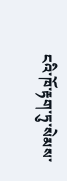ངའི་ཁོ་རྟག་ཏུ་སེམས་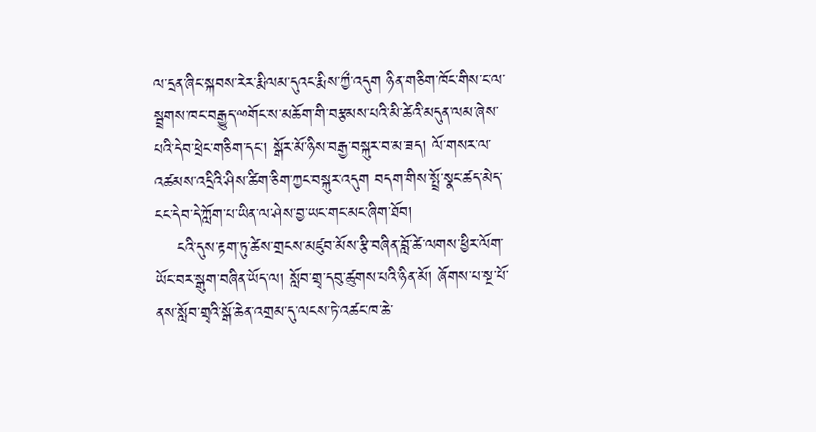ལ་དྲན་ཞིང་སྐབས་རེར་རྨི་ལམ་དུའང་རྨིས་ཀྱྀ་འདུག ཉིན་གཅིག་ཁོང་གིས་ང་ལ་སྦྲགས་ཁང་བརྒྱུད་ྋགོང་ས་མཆོག་གི་བརྩམས་པའི་མི་ཚེའི་མདུན་ལམ་ཞེས་པའི་དེབ་ཕྲེང་གཅིག་དང་། སྒོར་མོ་ཉིས་བརྒྱ་བསྐུར་བ་མ་ཟད། ལོ་གསར་ལ་འཚམས་འདྲིའི་ཤིས་ཚིག་ཅིག་ཀྱང་བསྐུར་འདུག བདག་གིས་སྤྲོ་སྣང་ཚད་མེད་ངང་དེབ་དེ་ཀློག་པ་ཡིན་ལ་ཤེས་བྱ་ཡང་གང་མང་ཞིག་ཐོབ།
    ངའི་དུས་རྟག་ཏུ་ཚེས་གྲངས་མཛུབ་མོས་རྩི་བཞིན་བློ་ཚེ་ལགས་ཕྱིར་ལོག་ཡོང་བར་སྒུག་བཞིན་ཡོད་ལ། སློབ་གྲྭ་དབུ་ཚུགས་པའི་ཉིན་མོ། ཞོགས་པ་སྔ་པོ་ནས་སློབ་གྲྭའི་སྒོ་ཆེན་འགྲམ་དུ་ལངས་ཏེ་འཚང་ཁ་ཆེ་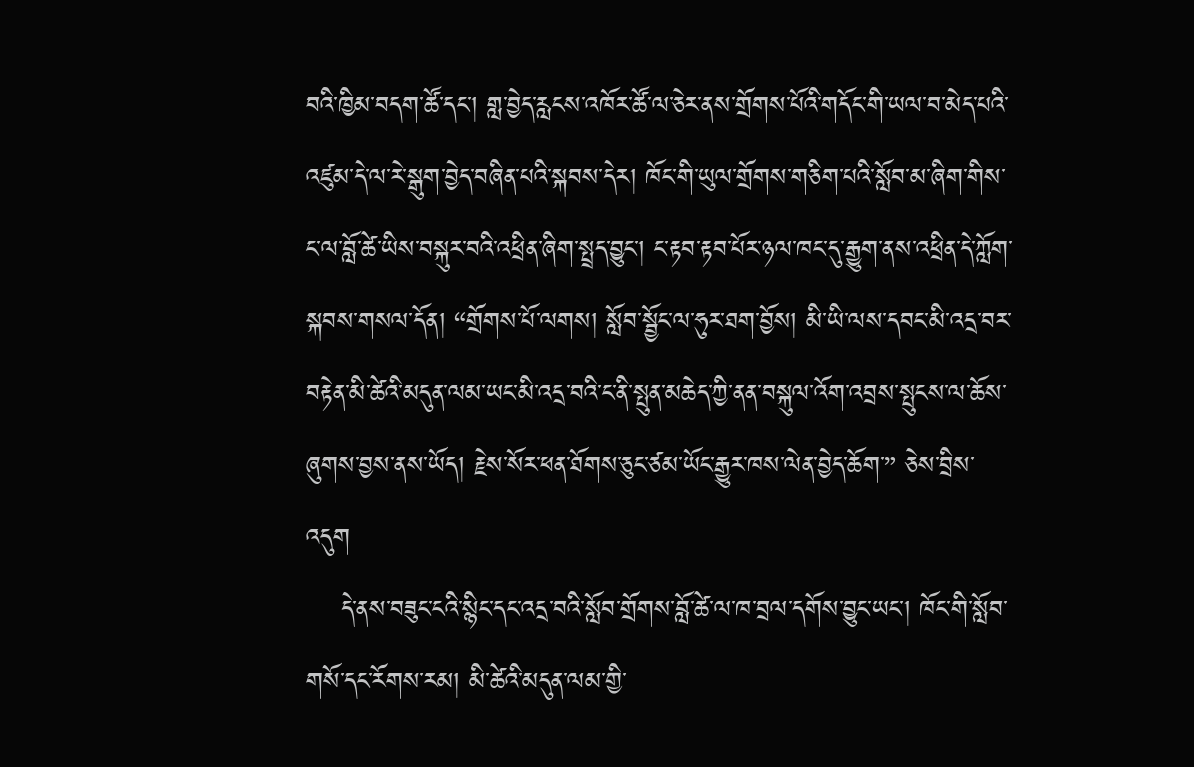བའི་ཁྱིམ་བདག་ཚོ་དང་། གླ་བྱེད་རླངས་འཁོར་ཚོ་ལ་ཅེར་ནས་གྲོགས་པོའི་གདོང་གི་ཡལ་བ་མེད་པའི་འཛུམ་དེ་ལ་རེ་སྒུག་བྱེད་བཞིན་པའི་སྐབས་དེར། ཁོང་གི་ཡུལ་གྲོགས་གཅིག་པའི་སློབ་མ་ཞིག་གིས་ང་ལ་བློ་ཚེ་ཡིས་བསྐུར་བའི་འཕྲིན་ཞིག་སྤྲད་བྱུང་། ང་རྟབ་རྟབ་པོར་ཉལ་ཁང་དུ་རྒྱུག་ནས་འཕྲིན་དེ་ཀློག་སྐབས་གསལ་དོན། “གྲོགས་པོ་ལགས། སློབ་སྦྱོང་ལ་ཧུར་ཐག་བྱོས། མི་ཡི་ལས་དབང་མི་འདྲ་བར་བརྟེན་མི་ཚེའི་མདུན་ལམ་ཡང་མི་འདྲ་བའི་ང་ནི་སྤུན་མཆེད་ཀྱི་ནན་བསྐུལ་འོག་འབྲས་སྤུངས་ལ་ཆོས་ཞུགས་བྱས་ནས་ཡོད། རྗེས་སོར་ཕན་ཐོགས་ཅུང་ཙམ་ཡོང་རྒྱུར་ཁས་ལེན་བྱེད་ཆོག་” ཅེས་བྲིས་འདུག
    དེ་ནས་བཟུང་ངའི་སྙིང་དང་འདྲ་བའི་སློབ་གྲོགས་བློ་ཚེ་ལ་ཁ་བྲལ་དགོས་བྱུང་ཡང་། ཁོང་གི་སློབ་གསོ་དང་རོགས་རམ། མི་ཚེའི་མདུན་ལམ་གྱི་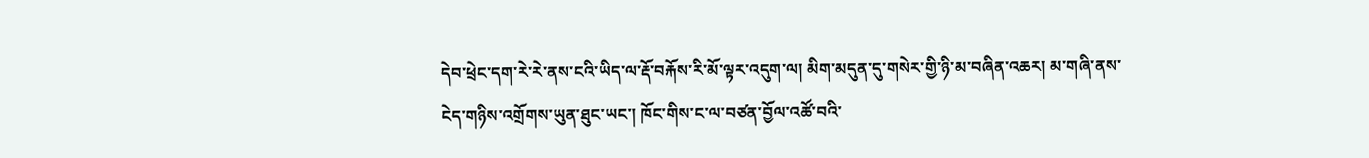དེབ་ཕྲེང་དག་རེ་རེ་ནས་ངའི་ཡིད་ལ་རྡོ་བརྐོས་རི་མོ་ལྟར་འདུག་ལ། མིག་མདུན་དུ་གསེར་གྱི་ཉི་མ་བཞིན་འཆར། མ་གཞི་ནས་ངེད་གཉིས་འགྲོགས་ཡུན་ཐུང་ཡང་། ཁོང་གིས་ང་ལ་བཙན་བྱོལ་འཚོ་བའི་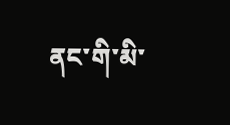ནང་གི་མི་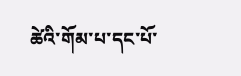ཚེའི་གོམ་པ་དང་པོ་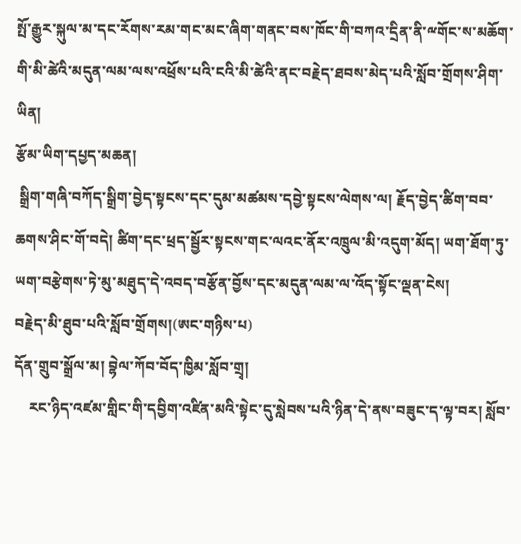སྤོ་རྒྱུར་སྐུལ་མ་དང་རོགས་རམ་གང་མང་ཞིག་གནང་བས་ཁོང་གི་བཀའ་དྲིན་ནི་ྋགོང་ས་མཆོག་གི་མི་ཚེའི་མདུན་ལམ་ལས་འཕྲོས་པའི་ངའི་མི་ཚེའི་ནང་བརྗེད་ཐབས་མེད་པའི་སློབ་གྲོགས་ཤིག་ཡིན།
རྩོམ་ཡིག་དཔྱད་མཆན།
 སྒྲིག་གཞི་བཀོད་སྒྲིག་བྱེད་སྟངས་དང་དུམ་མཚམས་དབྱེ་སྟངས་ལེགས་ལ། རྗོད་བྱེད་ཚིག་བབ་ཆགས་ཤིང་གོ་བདེ། ཚིག་དང་ཕྲད་སྦྱོར་སྟངས་གང་ལའང་ནོར་འཁྲུལ་མི་འདུག་མོད། ཡག་ཐོག་ཏུ་ཡག་བརྩེགས་ཏེ་མུ་མཐུད་དེ་འབད་བརྩོན་བྱོས་དང་མདུན་ལམ་ལ་འོད་སྟོང་ལྡན་ངེས།
བརྗེད་མི་ཐུབ་པའི་སློབ་གྲོགས།(ཨང་གཉིས་པ)
དོན་གྲུབ་སྒྲོལ་མ། བྷེལ་ཀོབ་བོད་ཁྱིམ་སློབ་གྲྭ།
    རང་ཉིད་འཛམ་གླིང་གི་དབྱིག་འཛིན་མའི་སྟེང་དུ་སླེབས་པའི་ཉིན་དེ་ནས་བཟུང་ད་ལྟ་བར། སློབ་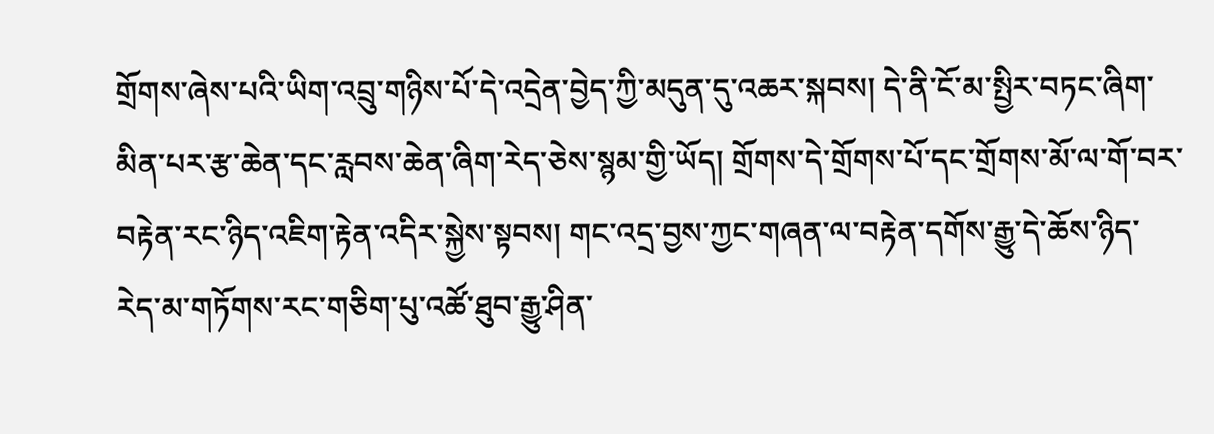གྲོགས་ཞེས་པའི་ཡིག་འབྲུ་གཉིས་པོ་དེ་འདྲེན་བྱེད་ཀྱི་མདུན་དུ་འཆར་སྐབས། དེ་ནི་ངོ་མ་སྤྱིར་བཏང་ཞིག་མིན་པར་རྩ་ཆེན་དང་རླབས་ཆེན་ཞིག་རེད་ཅེས་སྙམ་གྱི་ཡོད། གྲོགས་དེ་གྲོགས་པོ་དང་གྲོགས་མོ་ལ་གོ་བར་བརྟེན་རང་ཉིད་འཇིག་རྟེན་འདིར་སྐྱེས་སྟབས། གང་འདྲ་བྱས་ཀྱང་གཞན་ལ་བརྟེན་དགོས་རྒྱུ་དེ་ཆོས་ཉིད་རེད་མ་གཏོགས་རང་གཅིག་པུ་འཚོ་ཐུབ་རྒྱུ་ཤིན་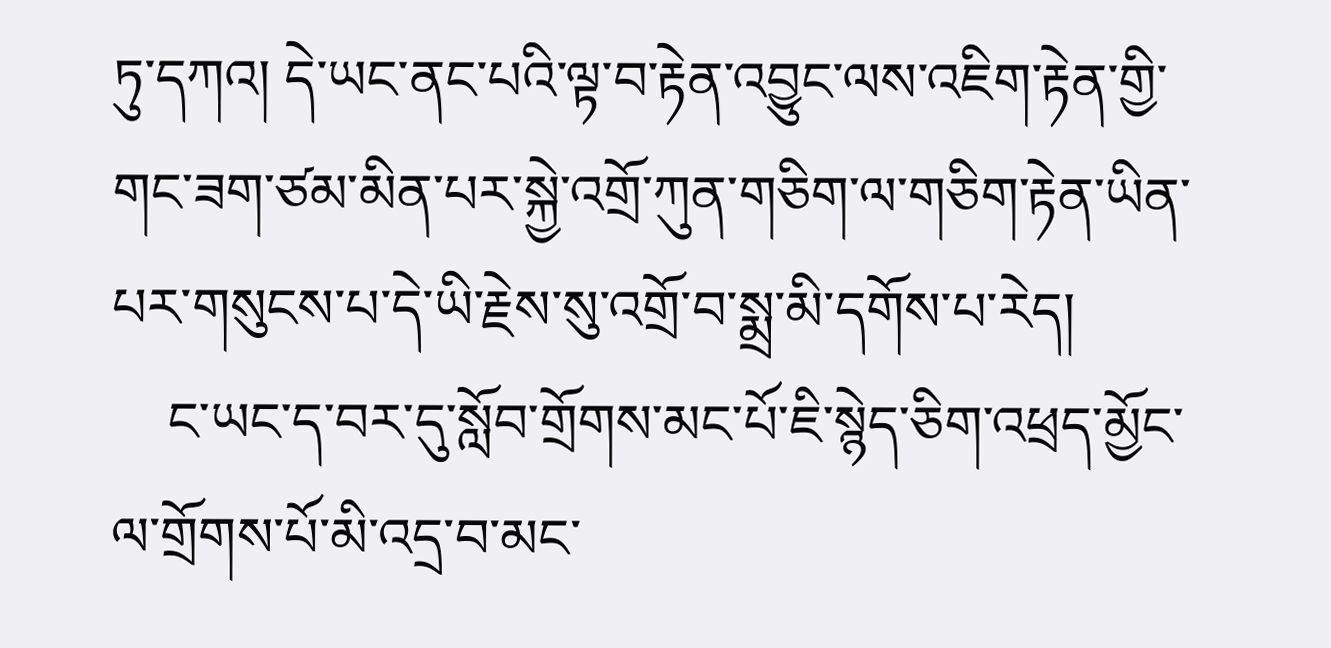ཏུ་དཀའ། དེ་ཡང་ནང་པའི་ལྟ་བ་རྟེན་འབྱུང་ལས་འཇིག་རྟེན་གྱི་གང་ཟག་ཙམ་མིན་པར་སྐྱེ་འགྲོ་ཀུན་གཅིག་ལ་གཅིག་རྟེན་ཡིན་པར་གསུངས་པ་དེ་ཡི་རྗེས་སུ་འགྲོ་བ་སྨྲ་མི་དགོས་པ་རེད།
    ང་ཡང་ད་བར་དུ་སློབ་གྲོགས་མང་པོ་ཇི་སྙེད་ཅིག་འཕྲད་མྱོང་ལ་གྲོགས་པོ་མི་འདྲ་བ་མང་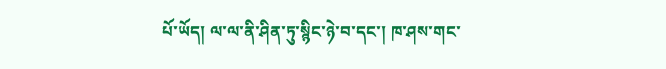པོ་ཡོད། ལ་ལ་ནི་ཤིན་ཏུ་སྙིང་ཉེ་བ་དང་། ཁ་ཤས་གང་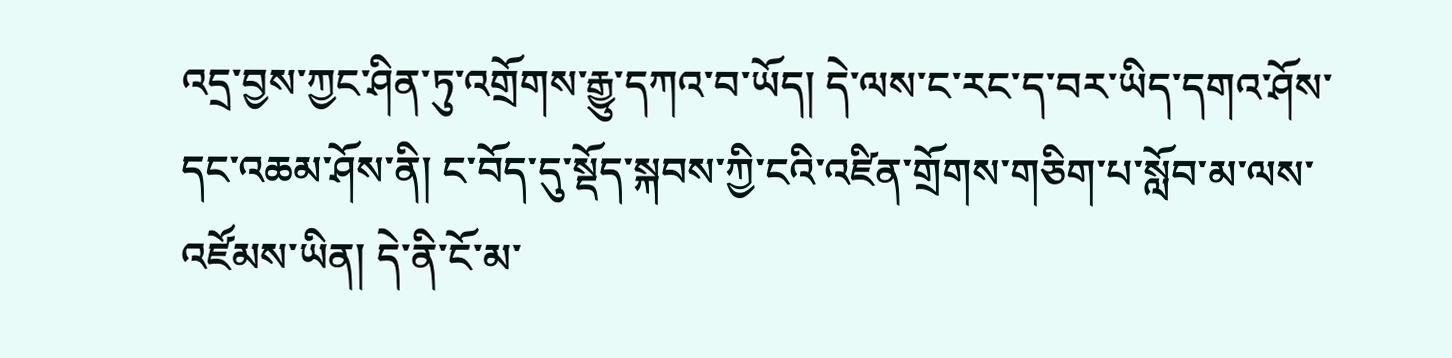འདྲ་བྱས་ཀྱང་ཤིན་ཏུ་འགྲོགས་རྒྱུ་དཀའ་བ་ཡོད། དེ་ལས་ང་རང་ད་བར་ཡིད་དགའ་ཤོས་དང་འཆམ་ཤོས་ནི། ང་བོད་དུ་སྡོད་སྐབས་ཀྱི་ངའི་འཛིན་གྲོགས་གཅིག་པ་སློབ་མ་ལས་འཛོམས་ཡིན། དེ་ནི་ངོ་མ་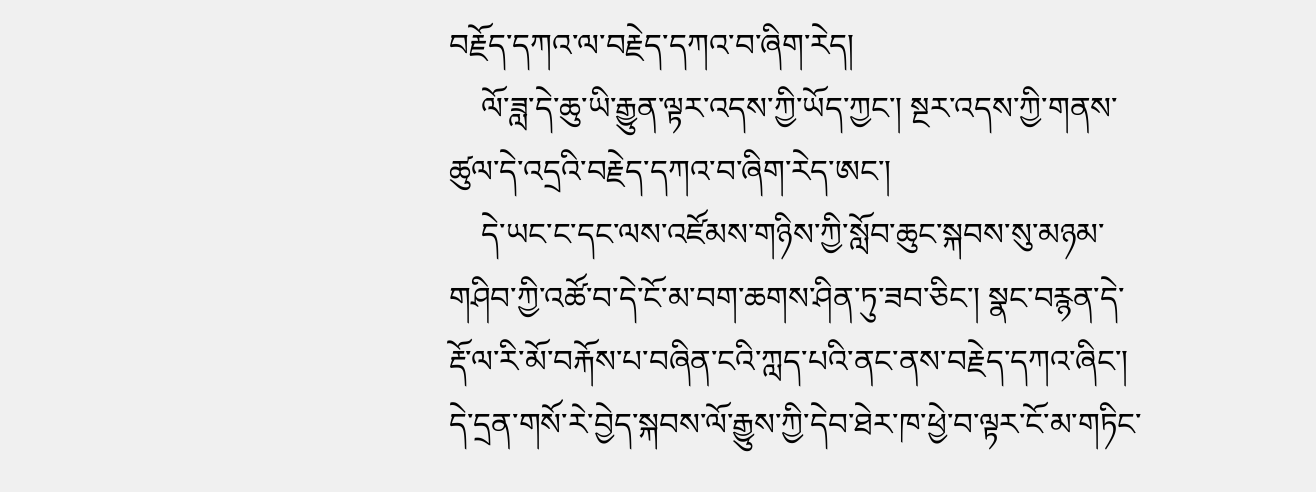བརྗོད་དཀའ་ལ་བརྗེད་དཀའ་བ་ཞིག་རེད།
    ལོ་ཟླ་དེ་ཆུ་ཡི་རྒྱུན་ལྟར་འདས་ཀྱི་ཡོད་ཀྱང་། སྔར་འདས་ཀྱི་གནས་ཚུལ་དེ་འདྲའི་བརྗེད་དཀའ་བ་ཞིག་རེད་ཨང་།
    དེ་ཡང་ང་དང་ལས་འཛོམས་གཉིས་ཀྱི་སློབ་ཆུང་སྐབས་སུ་མཉམ་གཤིབ་ཀྱི་འཚོ་བ་དེ་ངོ་མ་བག་ཆགས་ཤིན་ཏུ་ཟབ་ཅིང་། སྣང་བརྙན་དེ་རྡོ་ལ་རི་མོ་བརྐོས་པ་བཞིན་ངའི་ཀླད་པའི་ནང་ནས་བརྗེད་དཀའ་ཞིང་། དེ་དྲན་གསོ་རེ་བྱེད་སྐབས་ལོ་རྒྱུས་ཀྱི་དེབ་ཐེར་ཁ་ཕྱེ་བ་ལྟར་ངོ་མ་གཏིང་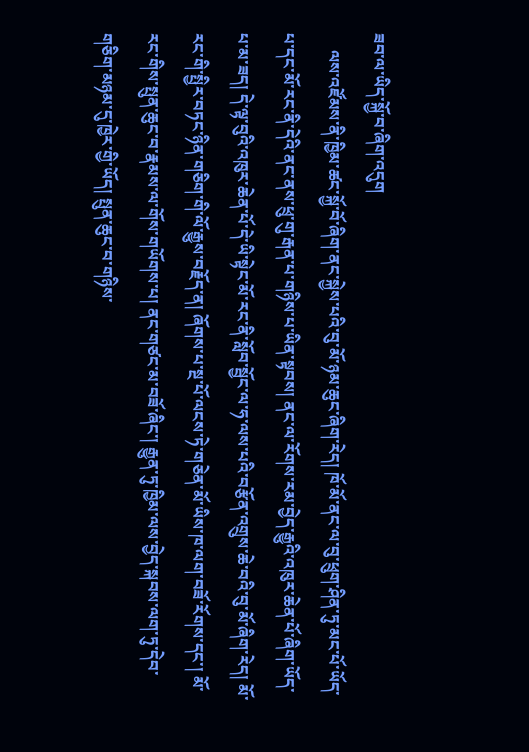ཟབ་ལ་ཡིད་སྐྱོ་བ་ཞིག་འདུག
    ལས་འཛོམས་ནི་ཁྱིམ་ཚང་སྐྱོ་བོ་ཞིག་ནང་སྐྱེས་པའི་བུ་མོ་ཉམ་ཆུང་ཞིག་རེད། ཁོ་མོ་ནང་ལ་བུ་ཕྲུག་ཤིན་ཏུ་མང་པོ་ཡོད་པ་དང་མོ་རང་ནི་དེའི་ནང་ནས་ཕྲུ་གུ་རྒན་པ་གཉིས་པ་ཡིན་སྟབས། ནང་ལ་རོགས་རམ་བྱེད་རྒྱུའི་འཁུར་ཆེན་པོ་ཞིག་ཡོད་པ་མ་ཟད། དེ་ལྟ་བུའི་འཁུར་ཆེན་པོ་དེ་ཡི་སྟེང་མོ་རང་ནི་སློབ་སྦྱོང་ལ་ཧ་ལས་པའི་བརྩོན་འགྲུས་ཆེ་བའི་བུ་མོ་ཞིག་རེད། མོ་རང་གི་སྤྱིར་བཏང་ཉིན་གཅིག་གི་ལོ་རྒྱུས་བརྗོད་ན། ཞོགས་པ་སྔ་པོ་ལངས་ཏེ་གཅེན་མོ་ཡིས་ཁ་ལག་བཟོ་རོགས་དང་། མོ་རང་གིས་སྤུན་ཆུང་བ་རྣམས་ལ་གོས་གཡོགས་པ། ནང་གཙང་མ་བཟོ་ཞིང་། རྒྱུན་ཏུ་ཁྱིམ་ལས་བྱེད་སྐབས་ལག་ཏུ་དེབ་གཅིག་མཉམ་དུ་ཁྱེར་གྱི་ཡོད། སྤུན་ཆུང་བ་གཉིས་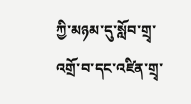ཀྱི་མཉམ་དུ་སློབ་གྲྭ་འགྲོ་བ་དང་འཛིན་གྲྭ་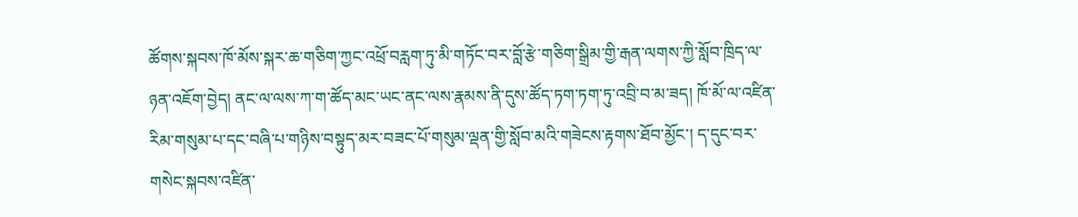ཚོགས་སྐབས་ཁོ་མོས་སྐར་ཆ་གཅིག་ཀྱང་འཕྲོ་བརླག་ཏུ་མི་གཏོང་བར་བློ་རྩེ་གཅིག་སྒྲིམ་གྱི་རྒན་ལགས་ཀྱི་སློབ་ཁྲིད་ལ་ཉན་འཇོག་བྱེད། ནང་ལ་ལས་ཀ་ག་ཚོད་མང་ཡང་ནང་ལས་རྣམས་ནི་དུས་ཚོད་ཏག་ཏག་ཏུ་འབྲི་བ་མ་ཟད། ཁོ་མོ་ལ་འཛིན་རིམ་གསུམ་པ་དང་བཞི་པ་གཉིས་བསྟུད་མར་བཟང་པོ་གསུམ་ལྡན་གྱི་སློབ་མའི་གཟེངས་རྟགས་ཐོབ་མྱོང་། ད་དུང་བར་གསེང་སྐབས་འཛིན་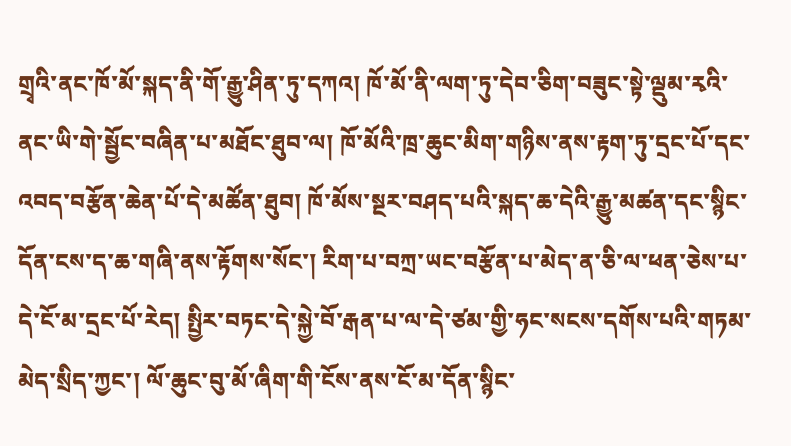གྲྭའི་ནང་ཁོ་མོ་སྐད་ནི་གོ་རྒྱུ་ཤིན་ཏུ་དཀའ། ཁོ་མོ་ནི་ལག་ཏུ་དེབ་ཅིག་བཟུང་སྟེ་ལྡུམ་རྭའི་ནང་ཡི་གེ་སྦྱོང་བཞིན་པ་མཐོང་ཐུབ་ལ། ཁོ་མོའི་ཁྲ་ཆུང་མིག་གཉིས་ནས་རྟག་ཏུ་དྲང་པོ་དང་འབད་བརྩོན་ཆེན་པོ་དེ་མཚོན་ཐུབ། ཁོ་མོས་སྔར་བཤད་པའི་སྐད་ཆ་དེའི་རྒྱུ་མཚན་དང་སྙིང་དོན་ངས་ད་ཆ་གཞི་ནས་རྟོགས་སོང་། རིག་པ་བཀྲ་ཡང་བརྩོན་པ་མེད་ན་ཅི་ལ་ཕན་ཅེས་པ་དེ་ངོ་མ་དྲང་པོ་རེད། སྤྱིར་བཏང་དེ་སྐྱེ་བོ་རྒན་པ་ལ་དེ་ཙམ་གྱི་ཧང་སངས་དགོས་པའི་གཏམ་མེད་སྲིད་ཀྱང་། ལོ་ཆུང་བུ་མོ་ཞིག་གི་ངོས་ནས་ངོ་མ་དོན་སྙིང་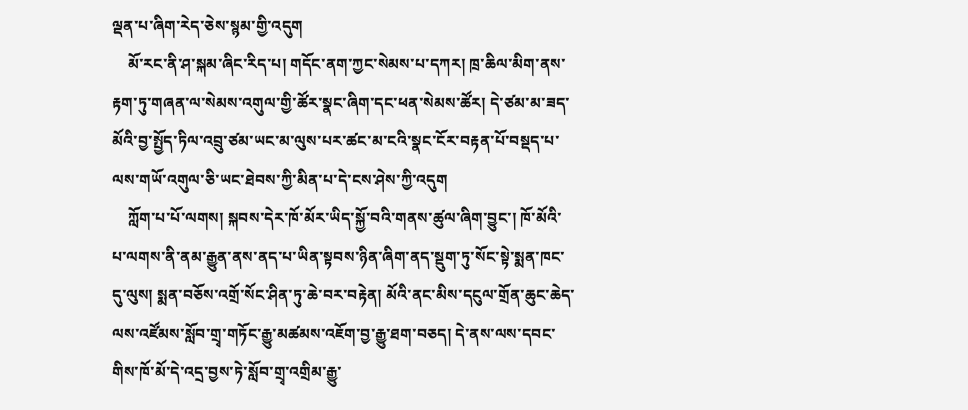ལྡན་པ་ཞིག་རེད་ཅེས་སྙམ་གྱི་འདུག
    མོ་རང་ནི་ཤ་སྐམ་ཞིང་རིད་པ། གདོང་ནག་ཀྱང་སེམས་པ་དཀར། ཁྲ་ཆིལ་མིག་ནས་རྟག་ཏུ་གཞན་ལ་སེམས་འགུལ་གྱི་ཚོར་སྣང་ཞིག་དང་ཕན་སེམས་ཚོར། དེ་ཙམ་མ་ཟད་མོའི་བྱ་སྤྱོད་ཏིལ་འབྲུ་ཙམ་ཡང་མ་ལུས་པར་ཚང་མ་ངའི་སྣང་ངོར་བརྟན་པོ་བསྡད་པ་ལས་གཡོ་འགུལ་ཅི་ཡང་ཐེབས་ཀྱི་མིན་པ་དེ་ངས་ཤེས་ཀྱི་འདུག
    ཀློག་པ་པོ་ལགས། སྐབས་དེར་ཁོ་མོར་ཡིད་སྐྱོ་བའི་གནས་ཚུལ་ཞིག་བྱུང་། ཁོ་མོའི་པ་ལགས་ནི་ནམ་རྒྱུན་ནས་ནད་པ་ཡིན་སྟབས་ཉིན་ཞིག་ནད་སྡུག་ཏུ་སོང་སྟེ་སྨན་ཁང་དུ་ལུས། སྨན་བཅོས་འགྲོ་སོང་ཤིན་ཏུ་ཆེ་བར་བརྟེན། མོའི་ནང་མིས་དངུལ་གྲོན་ཆུང་ཆེད་ལས་འཛོམས་སློབ་གྲྭ་གཏོང་རྒྱུ་མཚམས་འཇོག་བྱ་རྒྱུ་ཐག་བཅད། དེ་ནས་ལས་དབང་གིས་ཁོ་མོ་དེ་འདྲ་བྱས་ཏེ་སློབ་གྲྭ་འགྲིམ་རྒྱུ་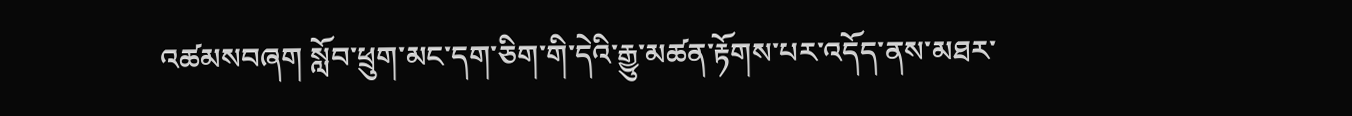འཚམསབཞག སློབ་ཕྲུག་མང་དག་ཅིག་གི་དེའི་རྒྱུ་མཚན་རྟོགས་པར་འདོད་ནས་མཐར་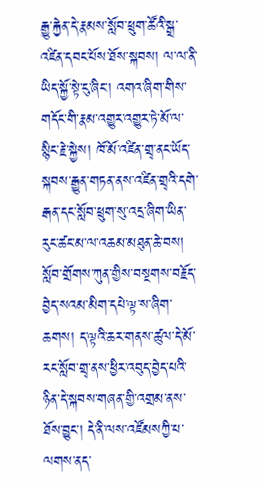རྒྱུ་རྐྱེན་དེ་རྣམས་སློབ་ཕྲུག་ཚོའི་སྒྲ་འཛིན་དབང་པོས་ཐོས་སྐབས། ལ་ལ་ནི་ཡིད་སྐྱོ་སྟེ་ངུ་ཞིང་། འགའ་ཞིག་གིས་གདོང་གི་རྣམ་འགྱུར་འགྱུར་ཏེ་མོ་ལ་སྙིང་རྗེ་སྐྱེས། ཁོ་མོ་འཛིན་གྲྭ་ནང་ཡོད་སྐབས་རྒྱུན་གཏན་ནས་འཛིན་གྲྭའི་དགེ་རྒན་དང་སློབ་ཕྲུག་སུ་འདྲ་ཞིག་ཡིན་རུང་ཚང་མ་ལ་འཆམ་མཐུན་ཆེ་བས། སློབ་གྲོགས་ཀུན་གྱིས་བསྔགས་བརྗོད་བྱེད་སའམ་མིག་དཔེ་ལྟ་ས་ཞིག་ཆགས། ད་ལྟའི་ཆར་གནས་ཚུལ་དེ་མོ་རང་སློབ་གྲྭ་ནས་ཕྱིར་འབུད་བྱེད་པའི་ཉིན་དེ་སྐབས་གཞན་གྱི་འགྲམ་ནས་ཐོས་བྱུང་། དེ་ནི་ལས་འཛོམསཀྱི་པ་ལགས་ནད་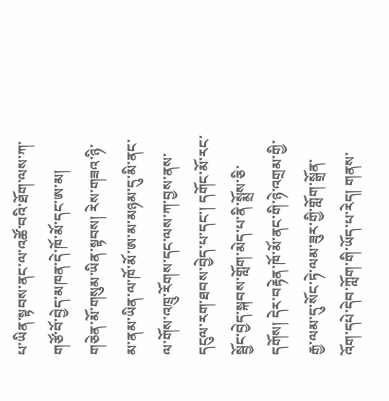པ་ཡིན་སྟབས་ནང་ལ་འཚོ་བའི་ཐོག་ལས་ཀ་གཙོ་བོ་བྱེད་མཁན་དེ་ཁོ་མོ་དང་ཨ་མ། གཅེན་མོ་གསུམ་ཡིན་སྟབས། རེས་གཟའ་ཉི་མ་ནམ་ཡིན་ལ་ཁོ་མོ་ཨ་མ་མཉམ་དུ་མི་ནང་ལ་གོས་འཁྲུ་རོགས་དང་ལས་ཀ་བྱས་ནས་དངུལ་རག་ཐབས་བྱེད་པ་དང་། དགོང་མོ་རང་སྦྱོང་བྱེད་སྐབས་གློག་མེད་པ་ནི་སྨྲོས་ཅི་དགོས། དེར་བརྟེན་ཁོ་མོ་ནང་གི་ཉེ་འགྲམ་གྱི་རྒྱ་ལམ་དུ་སོང་ཏེ་ལམ་ཟུར་གྱི་གློག་སྒྲོན་འོག་དཔེ་དེབ་ཀློག་གི་ཡོད་པ་རེད། གནས་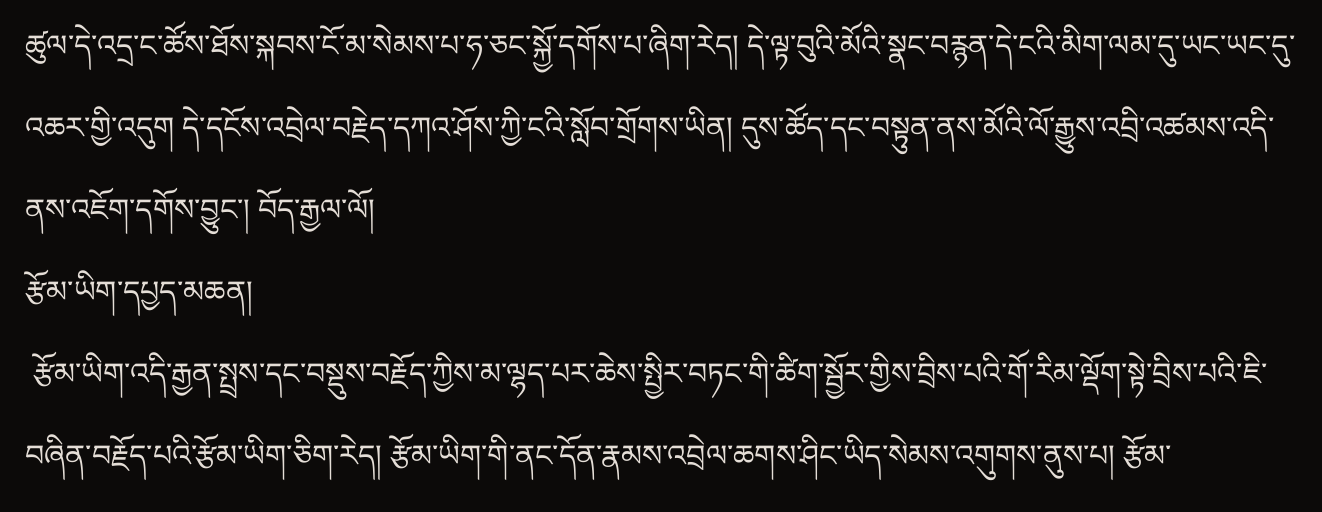ཚུལ་དེ་འདྲ་ང་ཚོས་ཐོས་སྐབས་ངོ་མ་སེམས་པ་ཧ་ཅང་སྐྱོ་དགོས་པ་ཞིག་རེད། དེ་ལྟ་བུའི་མོའི་སྣང་བརྙན་དེ་ངའི་མིག་ལམ་དུ་ཡང་ཡང་དུ་འཆར་གྱི་འདུག དེ་དངོས་འབྲེལ་བརྗེད་དཀའ་ཤོས་ཀྱི་ངའི་སློབ་གྲོགས་ཡིན། དུས་ཚོད་དང་བསྟུན་ནས་མོའི་ལོ་རྒྱུས་འབྲི་འཚམས་འདི་ནས་འཇོག་དགོས་བྱུང་། བོད་རྒྱལ་ལོ།
རྩོམ་ཡིག་དཔྱད་མཆན།
 རྩོམ་ཡིག་འདི་རྒྱན་སྤྲས་དང་བསྡུས་བརྗོད་ཀྱིས་མ་ལྷད་པར་ཆེས་སྤྱིར་བཏང་གི་ཚིག་སྦྱོར་གྱིས་བྲིས་པའི་གོ་རིམ་ལྡོག་སྟེ་བྲིས་པའི་ཇི་བཞིན་བརྗོད་པའི་རྩོམ་ཡིག་ཅིག་རེད། རྩོམ་ཡིག་གི་ནང་དོན་རྣམས་འབྲེལ་ཆགས་ཤིང་ཡིད་སེམས་འགུགས་ནུས་པ། རྩོམ་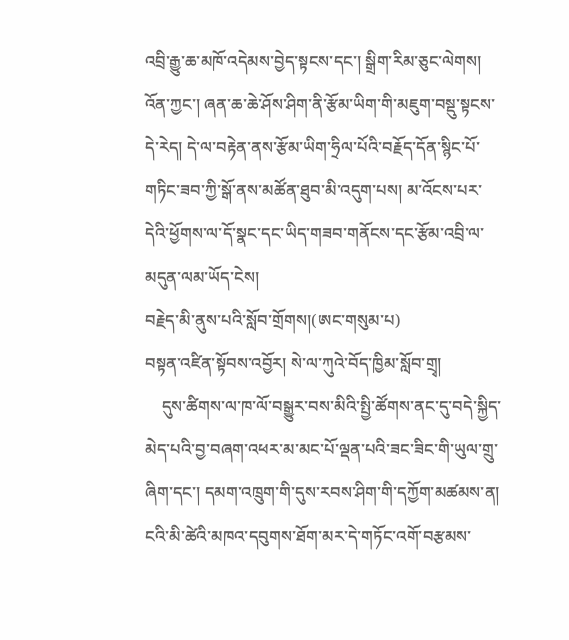འབྲི་རྒྱུ་ཆ་མཁོ་འདེམས་བྱེད་སྟངས་དང་། སྒྲིག་རིམ་ཅུང་ལེགས། འོན་ཀྱང་། ཞན་ཆ་ཆེ་ཤོས་ཤིག་ནི་རྩོམ་ཡིག་གི་མཇུག་བསྡུ་སྟངས་དེ་རེད། དེ་ལ་བརྟེན་ནས་རྩོམ་ཡིག་ཧྲིལ་པོའི་བརྗོད་དོན་སྙིང་པོ་གཏིང་ཟབ་ཀྱི་སྒོ་ནས་མཚོན་ཐུབ་མི་འདུག་པས། མ་འོངས་པར་དེའི་ཕྱོགས་ལ་དོ་སྣང་དང་ཡིད་གཟབ་གནོངས་དང་རྩོམ་འབྲི་ལ་མདུན་ལམ་ཡོད་ངེས།
བརྗེད་མི་ནུས་པའི་སློབ་གྲོགས།(ཨང་གསུམ་པ)
བསྟན་འཛིན་སྟོབས་འབྱོར། སེ་ལ་ཀུའེ་བོད་ཁྱིམ་སློབ་གྲྭ།
    དུས་ཚིགས་ལ་ཁ་ལོ་བསྒྱུར་བས་མིའི་སྤྱི་ཚོགས་ནང་དུ་བདེ་སྐྱིད་མེད་པའི་བྱ་བཞག་འཕར་མ་མང་པོ་ལྡན་པའི་ཟང་ཟིང་གི་ཡུལ་གྲུ་ཞིག་དང་། དམག་འཁྲུག་གི་དུས་རབས་ཤིག་གི་དཀྱོག་མཚམས་ན། ངའི་མི་ཚེའི་མཁའ་དབུགས་ཐོག་མར་དེ་གཏོང་འགོ་བརྩམས་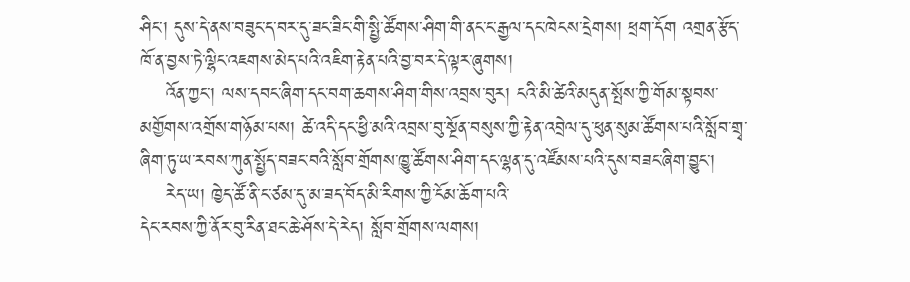ཤིང་། དུས་དེ་ནས་བཟུང་ད་བར་དུ་ཟང་ཟིང་གི་སྤྱི་ཚོགས་ཤིག་གི་ནང་ང་རྒྱལ་དང་ཁེངས་དྲེགས། ཕྲག་དོག འགྲན་རྩོད་ཁོ་ན་བྱས་ཏེ་ལྷིང་འཇགས་མེད་པའི་འཇིག་རྟེན་པའི་བྱ་བར་དེ་ལྟར་ཞུགས།
    འོན་ཀྱང་། ལས་དབང་ཞིག་དང་བག་ཆགས་ཤིག་གིས་འབྲས་བུར། ངའི་མི་ཚེའི་མདུན་སྤོས་ཀྱི་གོམ་སྟབས་མགྱོགས་འགྲོས་གཉོམ་པས། ཚེ་འདི་དང་ཕྱི་མའི་འབྲས་བུ་སྔོན་བསུས་ཀྱི་རྟེན་འབྲེལ་དུ་ཕུན་སུམ་ཚོགས་པའི་སློབ་གྲྭ་ཞིག་ཏུ་ཡ་རབས་ཀུན་སྤྱོད་བཟང་བའི་སློབ་གྲོགས་ཁྱུ་ཚོགས་ཤིག་དང་ལྷན་དུ་འཛོམས་པའི་དུས་བཟང་ཞིག་བྱུང་།
    རེད་ཡ། ཁྱེད་ཚོ་ནི་ང་ཙམ་དུ་མ་ཟད་བོད་མི་རིགས་ཀྱི་ངོམ་ཆོག་པའི་
དེང་རབས་ཀྱི་ནོར་བུ་རིན་ཐང་ཆེ་ཤོས་དེ་རེད། སློབ་གྲོགས་ལགས།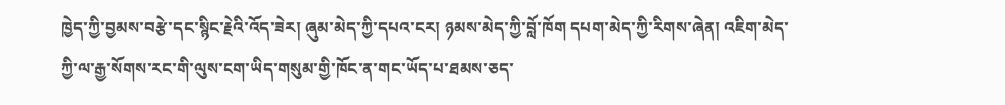ཁྱེད་ཀྱི་བྱམས་བརྩེ་དང་སྙིང་རྗེའི་འོད་ཟེར། ཞུམ་མེད་ཀྱི་དཔའ་ངར། ཉམས་མེད་ཀྱི་བློ་ཁོག དཔག་མེད་ཀྱི་རིགས་ཞེན། འཇིག་མེད་ཀྱི་ལ་རྒྱ་སོགས་རང་གི་ལུས་ངག་ཡིད་གསུམ་གྱི་ཁོང་ན་གང་ཡོད་པ་ཐམས་ཅད་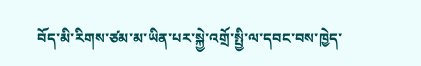བོད་མི་རིགས་ཙམ་མ་ཡིན་པར་སྐྱེ་འགྲོ་སྤྱི་ལ་དབང་བས་ཁྱེད་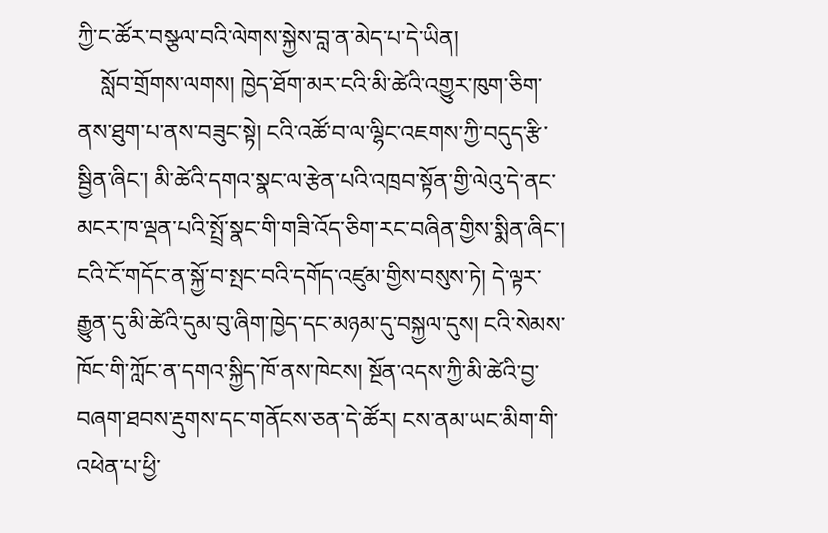ཀྱི་ང་ཚོར་བསྩལ་བའི་ལེགས་སྐྱེས་བླ་ན་མེད་པ་དེ་ཡིན།
    སློབ་གྲོགས་ལགས། ཁྱེད་ཐོག་མར་ངའི་མི་ཚེའི་འགྱུར་ཁུག་ཅིག་ནས་ཐུག་པ་ནས་བཟུང་སྟེ། ངའི་འཚོ་བ་ལ་ལྷིང་འཇགས་ཀྱི་བདུད་རྩི་སྦྱིན་ཞིང་། མི་ཚེའི་དགའ་སྣང་ལ་རྩེན་པའི་འཁྲབ་སྟོན་གྱི་ལེའུ་དེ་ནང་མངར་ཁ་ལྡན་པའི་སྤྲོ་སྣང་གི་གཟི་འོད་ཅིག་རང་བཞིན་གྱིས་སྨིན་ཞིང་། ངའི་ངོ་གདོང་ན་སྐྱོ་བ་སྤང་བའི་དགོད་འཛུམ་གྱིས་བསུས་ཏེ། དེ་ལྟར་རྒྱུན་དུ་མི་ཚེའི་དུམ་བུ་ཞིག་ཁྱེད་དང་མཉམ་དུ་བསྐྱལ་དུས། ངའི་སེམས་ཁོང་གི་ཀློང་ན་དགའ་སྐྱིད་ཁོ་ནས་ཁེངས། སྔོན་འདས་ཀྱི་མི་ཚེའི་བྱ་བཞག་ཐབས་རྡུགས་དང་གནོངས་ཅན་དེ་ཚོར། ངས་ནམ་ཡང་མིག་གི་འཕེན་པ་ཕྱི་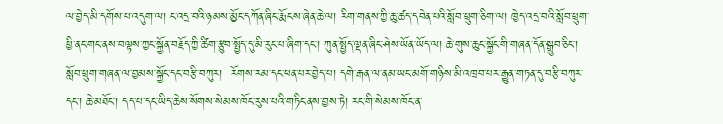ལ་བྱེད་མི་དགོས་པ་འདུག་ལ། ང་འདྲ་བའི་ཉམས་མྱོང་དཀོན་ཞིང་རྨོངས་ཞེན་ཆེ་ལ། རིག་གནས་ཀྱི་ཆུ་ཚད་དབེན་པའི་སློབ་ཕྲུག་ཅིག་ལ། ཁྱེད་འདྲ་བའི་སློབ་ཕྲུག་ཕྱི་ནང་གང་ནས་བལྟས་ཀྱང་སྐྱོན་བརྗོད་ཀྱི་ཚིག་རྩུབ་སྤྱོད་དུ་མི་རུང་པ་ཞིག་དང་། ཀུན་སྤྱོད་ལྡན་ཞིང་ཤེས་ཡོན་ཡོད་ལ། ཆེ་གུས་ཆུང་སྐྱོང་གི་གཞན་དོན་སྒྲུབ་ཅིང་། སློབ་ཕྲུག་གཞན་ལ་བྱམས་སྐྱོང་དང་བརྩི་བཀུར།  རོགས་རམ་དང་ཕན་པར་བྱེད་པ། དགེ་རྒན་ལ་ནམ་ཡང་མགོ་གཉིས་མི་འཁྲབ་པར་རྒྱུན་གཏན་དུ་བརྩི་བཀུར་དང་། ཆེ་མཐོང་། དད་པ་དང་ཡིད་ཆེས་སོགས་སེམས་ཁོང་རུས་པའི་གཏིང་ནས་བྱས་ཏེ། རང་གི་སེམས་ཁོང་ན་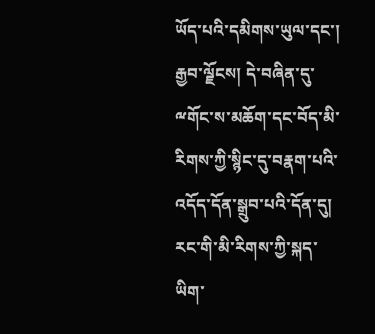ཡོད་པའི་དམིགས་ཡུལ་དང་། རྒྱབ་ལྗོངས། དེ་བཞིན་དུ་ྋགོང་ས་མཆོག་དང་བོད་མི་རིགས་ཀྱི་སྙིང་དུ་བརྣག་པའི་འདོད་དོན་སྒྲུབ་པའི་དོན་དུ། རང་གི་མི་རིགས་ཀྱི་སྐད་ཡིག་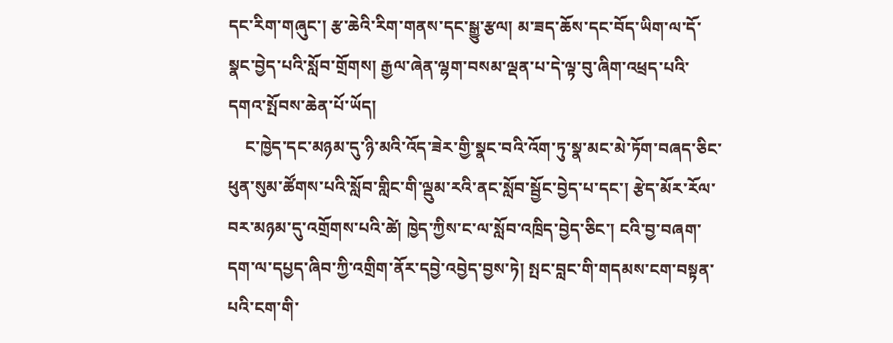དང་རིག་གཞུང་། རྩ་ཆེའི་རིག་གནས་དང་སྒྱུ་རྩལ། མ་ཟད་ཆོས་དང་བོད་ཡིག་ལ་དོ་སྣང་བྱེད་པའི་སློབ་གྲོགས། རྒྱལ་ཞེན་ལྷག་བསམ་ལྡན་པ་དེ་ལྟ་བུ་ཞིག་འཕྲད་པའི་དགའ་སྤོབས་ཆེན་པོ་ཡོད།
    ང་ཁྱེད་དང་མཉམ་དུ་ཉི་མའི་འོད་ཟེར་གྱི་སྣང་བའི་འོག་ཏུ་སྣ་མང་མེ་ཏོག་བཞད་ཅིང་ཕུན་སུམ་ཚོགས་པའི་སློབ་གླིང་གི་ལྡུམ་རའི་ནང་སློབ་སྦྱོང་བྱེད་པ་དང་། རྩེད་མོར་རོལ་བར་མཉམ་དུ་འགྲོགས་པའི་ཚེ། ཁྱེད་ཀྱིས་ང་ལ་སློབ་འཁྲིད་བྱེད་ཅིང་། ངའི་བྱ་བཞག་དག་ལ་དཔྱད་ཞིབ་ཀྱི་འགྲིག་ནོར་དབྱེ་འབྱེད་བྱས་ཏེ། སྤང་བླང་གི་གདམས་ངག་བསྟན་པའི་ངག་གི་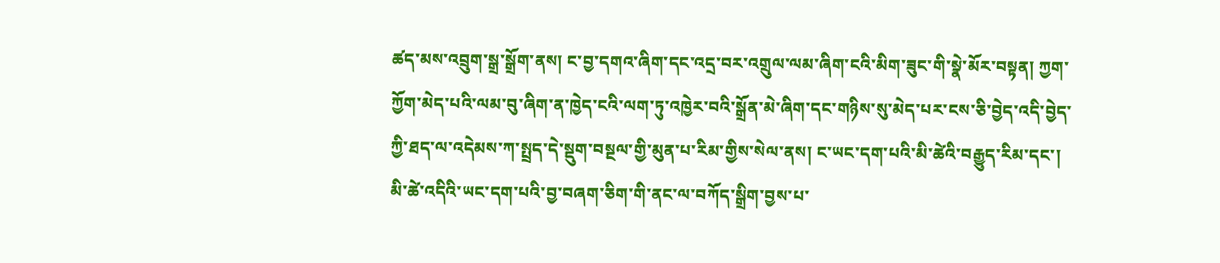ཚད་མས་འབྲུག་སྒྲ་སྒྲོག་ནས། ང་བྱ་དགའ་ཞིག་དང་འདྲ་བར་འགྲུལ་ལམ་ཞིག་ངའི་མིག་ཟུང་གི་སྣེ་མོར་བསྟན། ཀྱག་ཀྱོག་མེད་པའི་ལམ་བུ་ཞིག་ན་ཁྱེད་ངའི་ལག་ཏུ་འཁྱེར་བའི་སྒྲོན་མེ་ཞིག་དང་གཉིས་སུ་མེད་པར་ངས་ཅི་བྱེད་འདི་བྱེད་ཀྱི་ཐད་ལ་འདེམས་ཀ་སྤྲད་དེ་སྡུག་བསྔལ་གྱི་མུན་པ་རིམ་གྱིས་སེལ་ནས། ང་ཡང་དག་པའི་མི་ཚེའི་བརྒྱུད་རིམ་དང་། མི་ཚེ་འདིའི་ཡང་དག་པའི་བྱ་བཞག་ཅིག་གི་ནང་ལ་བཀོད་སྒྲིག་བྱས་པ་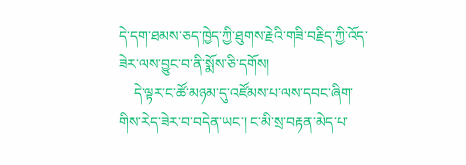དེ་དག་ཐམས་ཅད་ཁྱེད་ཀྱི་ཐུགས་རྗེའི་གཟི་བརྗིད་ཀྱི་འོད་ཟེར་ལས་བྱུང་བ་ནི་སྨོས་ཅི་དགོས།
    དེ་ལྟར་ང་ཚོ་མཉམ་དུ་འཛོམས་པ་ལས་དབང་ཞིག་གིས་རེད་ཟེར་བ་བདེན་ཡང་། ང་མི་སྲ་བརྟན་མེད་པ་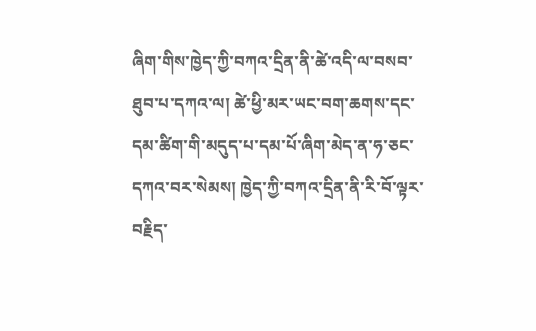ཞིག་གིས་ཁྱེད་ཀྱི་བཀའ་དྲིན་ནི་ཚེ་འདི་ལ་བསབ་ཐུབ་པ་དཀའ་ལ། ཚེ་ཕྱི་མར་ཡང་བག་ཆགས་དང་དམ་ཚིག་གི་མདུད་པ་དམ་པོ་ཞིག་མེད་ན་ཧ་ཅང་དཀའ་བར་སེམས། ཁྱེད་ཀྱི་བཀའ་དྲིན་ནི་རི་བོ་ལྟར་བརྗིད་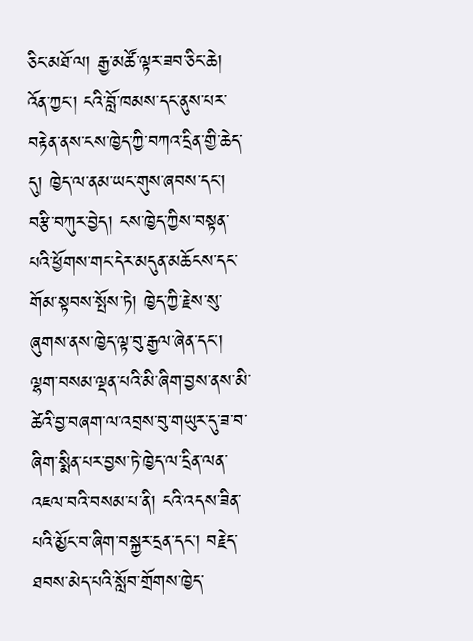ཅིང་མཐོ་ལ། རྒྱ་མཚོ་ལྟར་ཟབ་ཅིང་ཆེ། འོན་ཀྱང་། ངའི་བློ་ཁམས་དང་ནུས་པར་བརྟེན་ནས་ངས་ཁྱེད་ཀྱི་བཀའ་དྲིན་གྱི་ཆེད་དུ། ཁྱེད་ལ་ནམ་ཡང་གུས་ཞབས་དང་། བརྩི་བཀུར་བྱེད། ངས་ཁྱེད་ཀྱིས་བསྟན་པའི་ཕྱོགས་གང་དེར་མདུན་མཆོངས་དང་གོམ་སྟབས་སྤོས་ཏེ། ཁྱེད་ཀྱི་རྗེས་སུ་ཞུགས་ནས་ཁྱེད་ལྟ་བུ་རྒྱལ་ཞེན་དང་། ལྷག་བསམ་ལྡན་པའི་མི་ཞིག་བྱས་ནས་མི་ཚེའི་བྱ་བཞག་ལ་འབྲས་བུ་གཡུར་དུ་ཟ་བ་ཞིག་སྨིན་པར་བྱས་ཏེ་ཁྱེད་ལ་དྲིན་ལན་འཇལ་བའི་བསམ་པ་ནི། ངའི་འདས་ཟིན་པའི་མྱོང་བ་ཞིག་བསྐྱར་དྲན་དང་། བརྗེད་ཐབས་མེད་པའི་སློབ་གྲོགས་ཁྱེད་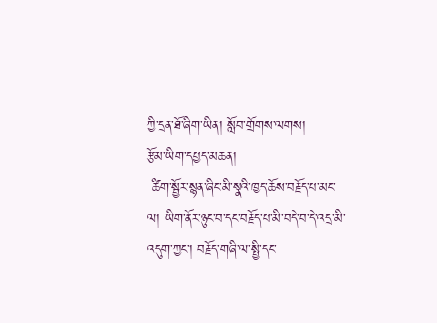ཀྱི་དྲན་ཐོ་ཞིག་ཡིན། སློབ་གྲོགས་ལགས།
རྩོམ་ཡིག་དཔྱད་མཆན།
 ཚིག་སྦྱོར་སྙན་ཞིང་མི་སྣའི་ཁྱད་ཆོས་བརྗོད་པ་མང་ལ། ཡིག་ནོར་ཉུང་བ་དང་བརྗོད་པ་མི་བདེ་བ་དེ་འདྲ་མི་འདུག་ཀྱང་། བརྗོད་གཞི་ལ་སྤྱི་དང་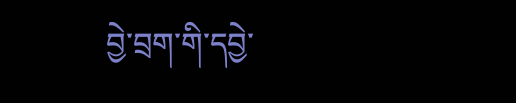བྱེ་བྲག་གི་དབྱེ་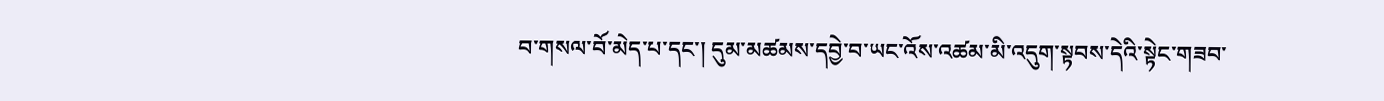བ་གསལ་བོ་མེད་པ་དང་། དུམ་མཚམས་དབྱེ་བ་ཡང་འོས་འཚམ་མི་འདུག་སྟབས་དེའི་སྟེང་གཟབ་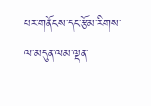པར་གནོངས་དང་རྩོམ་རིགས་ལ་མདུན་ལམ་ལྡན་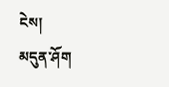ངེས།
མདུན་ཤོག